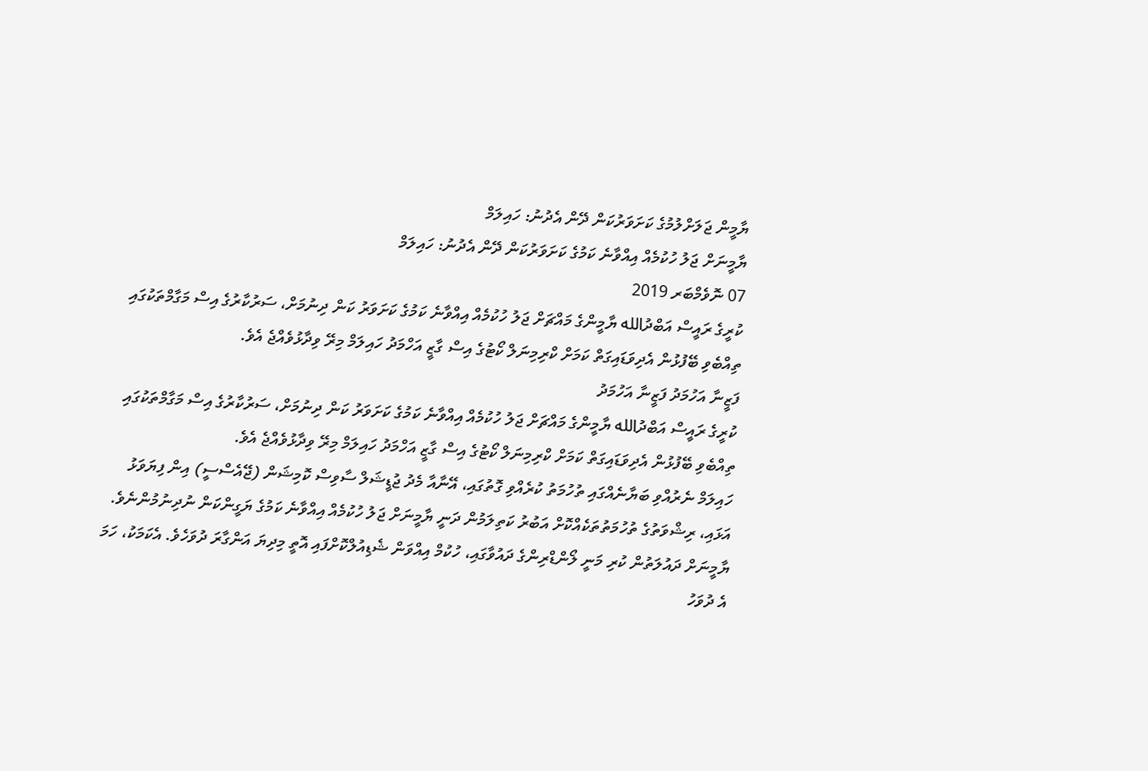ޔާމީން ޖަލަށްލުމުގެ ކަށަވަރުކަން ދޭން އެދުނު: ހައިލަމް
ޔާމީނަށް ޖަލު ހުކުމެއް އިއްވާނެ ކަމުގެ ކަށަވަރުކަން ދޭން އެދުނު: ހައިލަމް
07 ނޮވެމްބަރ 2019
ކުރީގެ ރައީސް އަބްދުالله ޔާމީންގެ މައްޗަށް ޖަލު ހުކުމެއް އިއްވާނެ ކަމުގެ ކަށަވަރު ކަން ދިނުމަށް، ސަރުކާރުގެ އިސް މަގާމްތަކުގައި ތިއްބެވި ބޭފުޅުން އެދިވަޑައިގަތް ކަމަށް ކްރިމިނަލް ކޯޓުގެ އިސް ގާޒީ އަހްމަދު ހައިލަމް މިރޭ ވިދާޅުވެއްޖެ އެވެ.
ފަޒީނާ އަހުމަދު ފަޒީނާ އަހުމަދު
ކުރީގެ ރައީސް އަބްދުالله ޔާމީންގެ މައްޗަށް ޖަލު ހުކުމެއް އިއްވާނެ ކަމުގެ ކަށަވަރު ކަން ދިނުމަށް، ސަރުކާރުގެ އިސް މަގާމްތަކުގައި ތިއްބެވި ބޭފުޅުން އެދިވަޑައިގަތް ކަމަށް ކްރިމިނަލް ކޯޓުގެ އިސް ގާޒީ އަހްމަދު ހައިލަމް މިރޭ ވިދާޅުވެއްޖެ އެވެ.
ހައިލަމް ނެރުއްވި ބަޔާނެއްގައި ތުހުމަތު ކުރެއްވި ގޮތުގައި، އޭނާއާ މެދު ޖުޑީޝަލް ސާވިސް ކޮމިޝަން (ޖޭއެސްސީ) އިން ފިޔަވަޅު އަޅައި، ރިޝްވަތުގެ ތުހުމަތުތަކެއްކޮށް އަބުރު ކަތިލަމުން ދަނީ ޔާމީނަށް ޖަލު ހުކުމެއް އިއްވާނެ ކަމުގެ ޔަގީންކަން ނުދިނުމުންނެވެ.
ޔާމީނަށް ދައުލަތުން ކުރި މަނީ ލޯންޑްރިންގެ ދައުވާގައި، ހުކުމް އިއްވަން ޝެޑިއުލްކޮށްފައި އޮތީ މިދިޔަ އަންގާރަ ދުވަހެވެ. އެކަމަކު، ހަމަ އެ ދުވަހު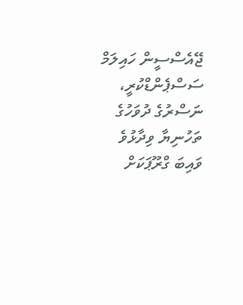ޖޭއެސްސީން ހައިލަމް ސަސްޕެންޑްކުރީ، ނަސްރުގެ ދުވަހުގެ ތަހުނިޔާ ވިދާޅުވެ ވައިބަ ގްރޫޕަކަށް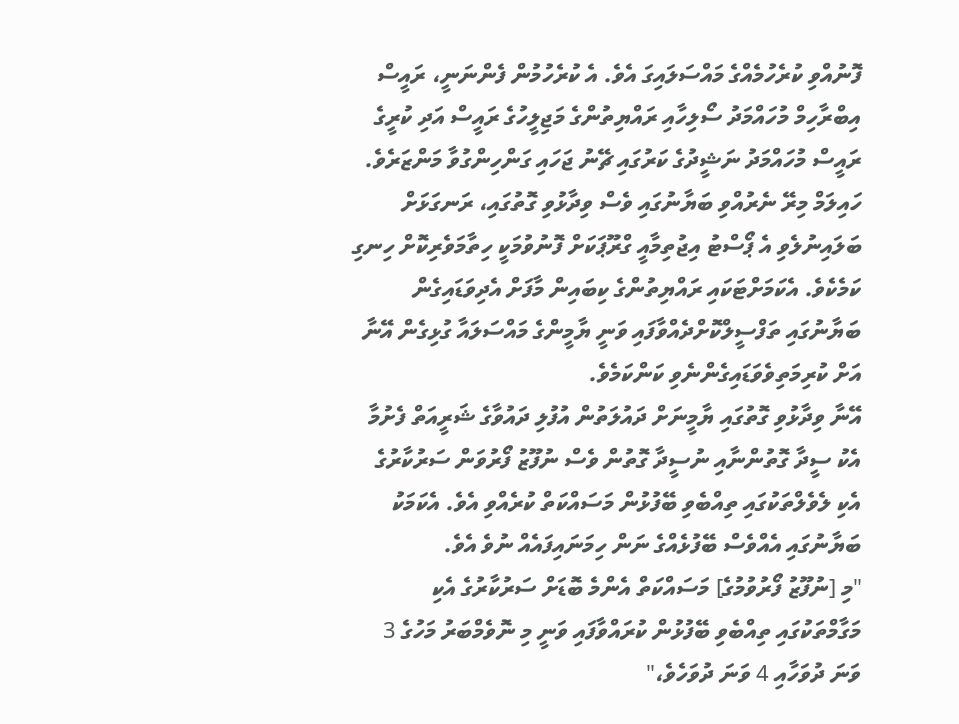ފޮނުއްވި ކުރެހުމެއްގެ މައްސަލައިގަ އެވެ. އެ ކުރެހުމުން ފެންނަނީ، ރައީސް އިބްރާހިމް މުހައްމަދު ސޯލިހާއި ރައްޔިތުންގެ މަޖިލީހުގެ ރައީސް އަދި ކުރީގެ ރައީސް މުހައްމަދު ނަޝީދުގެ ކަރުގައި ޗޭނު ޖަހައި ގަންހިންގުވާ މަންޒަރެވެ.
ހައިލަމް މިރޭ ނެރުއްވި ބަޔާނުގައި ވެސް ވިދާޅުވި ގޮތުގައި، ރަނގަޅަށް ބަލައިނުލެވި އެ ޕޯސްޓު އިޖުތިމާއީ ގްރޫޕަކަށް ފޮނުވުމަކީ ހިތާމަވެރިކޮށް ހިނގި ކަމެކެވެ. އެކަމަށްޓަކައި ރައްޔިތުންގެ ކިބައިން މާފަށް އެދިވަޑައިގެން ބަޔާނުގައި ތަފްސީލްކޮށްދެއްވާފައި ވަނީ ޔާމީންގެ މައްސަލައާ ގުޅިގެން އޭނާ އަށް ކުރިމަތިވެވަޑައިގެންނެވި ކަންކަމެވެ.
އޭނާ ވިދާޅުވި ގޮތުގައި ޔާމީނަށް ދައުލަތުން އުފުލި ދައުވާގެ ޝަރީއަތް ފެށުމާ އެކު ސީދާ ގޮތުންނާއި ނުސީދާ ގޮތުން ވެސް ނުފޫޒު ފޯރުވަން ސަރުކާރުގެ އެކި ލެވެލްތަކުގައި ތިއްބެވި ބޭފުޅުން މަސައްކަތް ކުރެއްވި އެވެ. އެކަމަކު ބަޔާނުގައި އެއްވެސް ބޭފުޅެއްގެ ނަން ހިމަނައިފައެއް ނުވެ އެވެ.
"މި [ނުފޫޒު ފޯރުވުމުގެ] މަސައްކަތް އެންމެ ބޮޑަށް ސަރުކާރުގެ އެކި މަގާމްތަކުގައި ތިއްބެވި ބޭފުޅުން ކުރައްވާފައި ވަނީ މި ނޮވެމްބަރު މަހުގެ 3 ވަނަ ދުވަހާއި 4 ވަނަ ދުވަހެވެ،"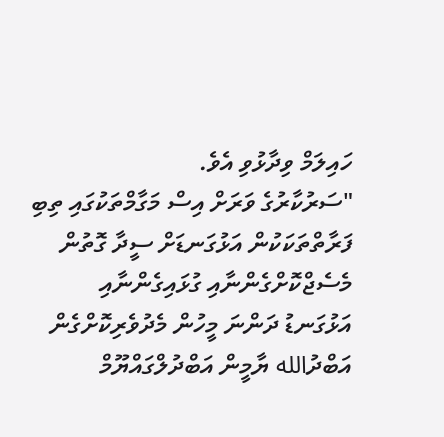ހައިލަމް ވިދާޅުވި އެވެ.
"ސަރުކާރުގެ ވަރަށް އިސް މަގާމްތަކުގައި ތިބި ފަރާތްތަކަކުން އަޅުގަނޑަށް ސީދާ ގޮތުން މެސެޖްކޮށްގެންނާއި ގުޅައިގެންނާއި އަޅުގަނޑު ދަންނަ މީހުން މެދުވެރިކޮށްގެން އަބްދުالله ޔާމީން އަބްދުލްގައްޔޫމް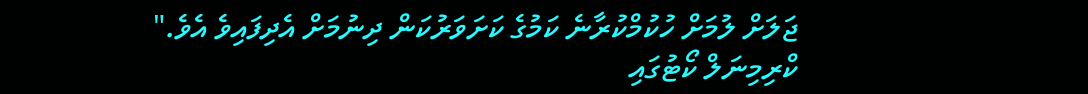ޖަލަށް ލުމަށް ހުކުމްކުރާނެ ކަމުގެ ކަށަވަރުކަން ދިނުމަށް އެދިފައިވެ އެވެ."
ކްރިމިނަލް ކޯޓުގައި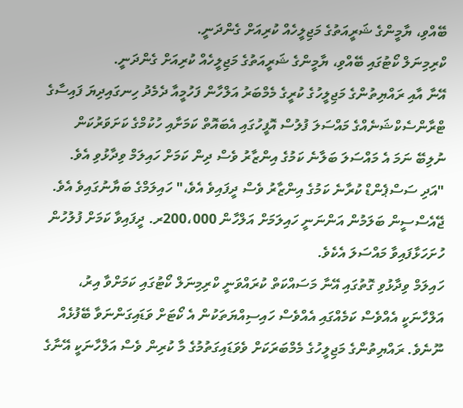ބޭއްވި، ޔާމީންގެ ޝަރީއަތުގެ މަޖިލީހެއް ކުރިއަށް ގެންދަނީ.
ކްރިމިނަލް ކޯޓުގައި ބޭއްވި، ޔާމީންގެ ޝަރީއަތުގެ މަޖިލީހެއް ކުރިއަށް ގެންދަނީ.
އޭނާ އާއި ރައްޔިތުންގެ މަޖިލީހުގެ ކުރީގެ މެމްބަރު އަލްހާން ފަހުމީއާ ދެމެދު ހިނގައިދިޔަ ފައިސާގެ ޓްރާންސެކްޝަނެއްގެ މައްސަލަ ފުލުސް އޮފީހުގައި އެބައޮތް ކަމަށާއި ހުކުމްގެ ކަށަވަރުކަން ނުލިބޭ ނަމަ އެ މައްސަލަ ބަލާނެ ކަމުގެ އިންޒާރު ވެސް ދިން ކަމަށް ހައިލަމް ވިދާޅުވި އެވެ.
"އަދި ސަސްޕެންޑް ކުރާނެ ކަމުގެ އިންޒާރު ވެސް ދީފައިވެ އެވެ،" ހައިލަމްގެ ބަޔާނުގައިވެ އެވެ.
ޖޭއެސްސީން ބަލަމުން އަންނަނީ ހައިލަމަށް އަލްހާން 200،000ރ. ދީފައިވާ ކަމަށް ފުލުހުން ހުށަހަޅާފައިވާ މައްސަލަ އެކެވެ.
ހައިލަމް ވިދާޅުވި ގޮތުގައި އޭނާ މަސައްކަތް ކުރައްވަނީ ކްރިމިނަލް ކޯޓުގައި ކަމަށްވާ އިރު، އަލްހާނަކީ އެއްވެސް ކަމެއްގައި އެއްވެސް ހައިސިއްޔަތަކުން އެ ކޯޓަށް ވަޑައިގަންނަވާ ބޭފުޅެއް ނޫނެވެ. ރައްޔިތުންގެ މަޖިލީހުގެ މެމްބަރަކަށް ވެވަޑައިގަތުމުގެ މާ ކުރިން ވެސް އަލްހާނަކީ އޭނާގެ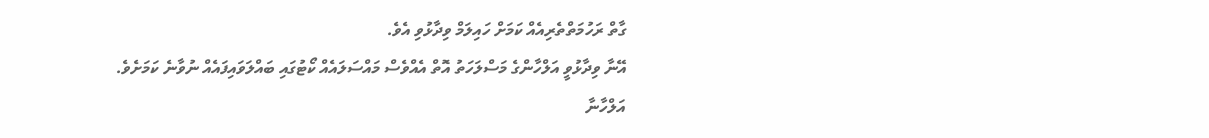ގާތް ރަހުމަތްތެރިއެއް ކަމަށް ހައިލަމް ވިދާޅުވި އެވެ.
އޭނާ ވިދާޅުވީ އަލްހާންގެ މަސްލަހަތު އޮތް އެއްވެސް މައްސަލައެއް ކޯޓުގައި ބައްލަވައިފައެއް ނުވާނެ ކަމަށެވެ.
އަލްހާނާ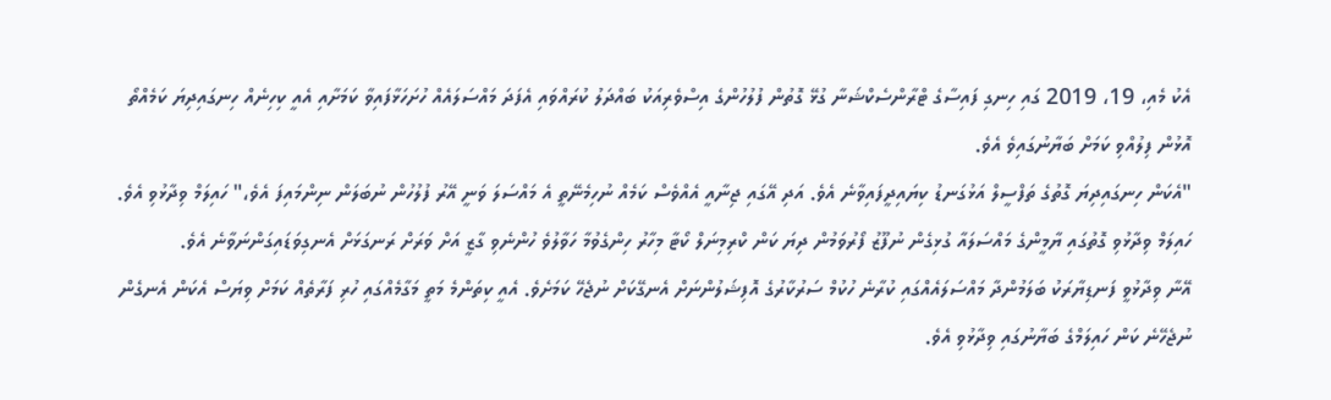އެކު މެއި، 19، 2019 ގައި ހިނގި ފައިސާގެ ޓްރާންސެކްޝަނާ ގުޅޭ ގޮތުން ފުލުހުންގެ އިސްވެރިއަކު ބައްދަލު ކުރައްވައި އެފަދަ މައްސަލައެއް ހުށަހަޅާފައިވާ ކަމަށާއި އެއީ ކިހިނެއް ހިނގައިދިޔަ ކަމެއްތޯ އޮޅުން ފިލުއްވި ކަމަށް ބަޔާނުގައިވެ އެވެ.
"އެކަން ހިނގައިދިޔަ ގޮތުގެ ތަފްސީލް އަޅުގަނޑު ކިޔައިދީފައިވާނެ އެވެ. އަދި އޭގައި ޖިނާއީ އެއްވެސް ކަމެއް ނުހިމެނޭތީ އެ މައްސަލަ ވަނީ އޭރު ފުލުހުން ނުބަލަން ނިންމައިފަ އެވެ،" ހައިލަމް ވިދާޅުވި އެވެ.
ހައިލަމް ވިދާޅުވި ގޮތުގައި ޔާމީންގެ މައްސަލައާ ގުޅިގެން ނުފޫޒު ފޯރުވަމުން ދިޔަ ކަން ކްރިމިނަލް ކޯޓާ މިހާރު ހިންގެވުމާ ހަވާލުވެ ހުންނެވި ގާޒީ އަށް ވަރަށް ރަނގަޅަށް އެނގިވަޑައިގަންނަވާނެ އެވެ.
އޭނާ ވިދާޅުވީ ފަނޑިޔާރަކު ބަލަމުންދާ މައްސަލައެއްގައި ކުރާނެ ހުކުމް ސަރުކާރުގެ އޮފިޝަލުންނަށް އެނގޭކަށް ނުޖެހޭ ކަމަށެވެ. އެއީ ކިތަންމެ މަތީ މަގާމެއްގައި ހުރި ފަރާތެއް ކަމަށް ވިޔަސް އެކަން އެނގެން ނުޖެހޭނެ ކަން ހައިލަމްގެ ބަޔާނުގައި ވިދާޅުވި އެވެ.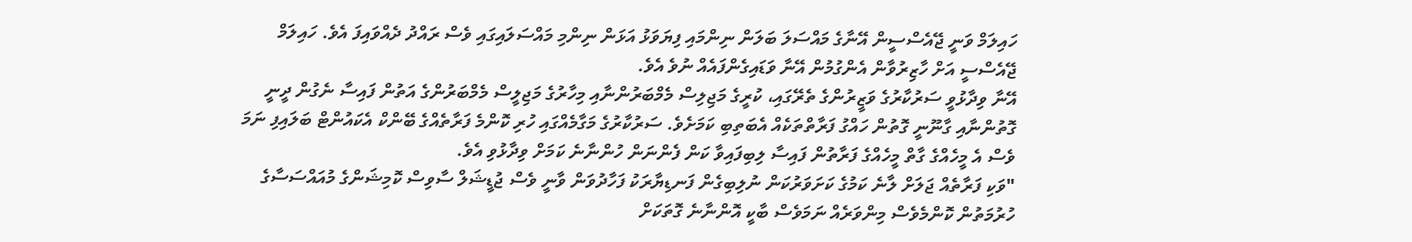ހައިލަމް ވަނީ ޖޭއެސްސީން އޭނާގެ މައްސަލަ ބަލަން ނިންމައި ފިޔަވަޅު އަޅަން ނިންމި މައްސަލައިގައި ވެސް ރައްދު ދެއްވައިފަ އެވެ. ހައިލަމް ޖޭއެސްސީ އަށް ހާޒިރުވާން އެންގުމުން އޭނާ ވަޑައިގެންފައެއް ނުވެ އެވެ.
އޭނާ ވިދާޅުވީ ސަރުކާރުގެ ވަޒީރުންގެ ތެރޭގައި، ކުރީގެ މަޖިލިސް މެމްބަރުންނާއި މިހާރުގެ މަޖިލީސް މެމްބަރުންގެ އަތުން ފައިސާ ނެގުން ދީނީ ގޮތުންނާއި ގާނޫނީ ގޮތުން ހައްގު ފަރާތްތަކެއް އެބަތިބި ކަމަށެވެ. ސަރުކާރުގެ މަގާމެއްގައި ހުރި ކޮންމެ ފަރާތެއްގެ ބޭންކް އެކައުންޓް ބަލައިފި ނަމަ ވެސް އެ މީހެއްގެ ގާތް މީހެއްގެ ފަރާތުން ފައިސާ ލިބިފައިވާ ކަން ފެންނަން ހުންނާނެ ކަމަށް ވިދާޅުވި އެވެ.
"ވަކި ފަރާތެއް ޖަލަށް ލާނެ ކަމުގެ ކަށަވަރުކަން ނުލިބިގެން ފަނޑިޔާރަކު ފަހާދުވަން ވާނީ ވެސް ޖުޑީޝަލް ސާވިސް ކޮމިޝަންގެ މުއައްސަސާގެ ހުރުމަތުން ކޮންމެވެސް މިންވަރެއް ނަމަވެސް ބާކީ އޮންނާނެ ގޮތަކަށް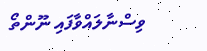ވިސްނާލައްވާފައި ނޫންތޯ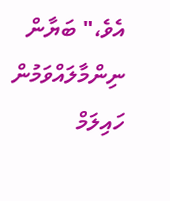އެވެ،" ބަޔާން ނިންމާލައްވަމުން ހައިލަމް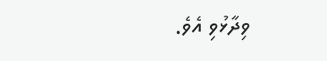ވިދާޅުވި އެވެ.